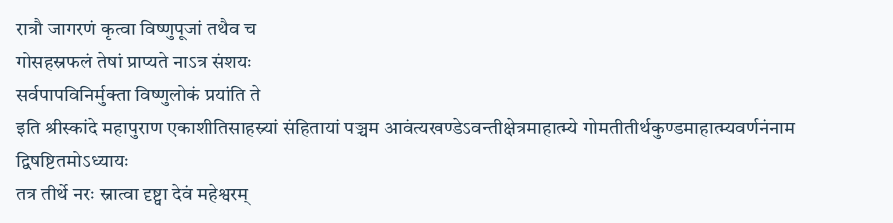रात्रौ जागरणं कृत्वा विष्णुपूजां तथैव च
गोसहस्रफलं तेषां प्राप्यते नाऽत्र संशयः
सर्वपापविनिर्मुक्ता विष्णुलोकं प्रयांति ते
इति श्रीस्कांदे महापुराण एकाशीतिसाहस्र्यां संहितायां पञ्चम आवंत्यखण्डेऽवन्तीक्षेत्रमाहात्म्ये गोमतीतीर्थकुण्डमाहात्म्यवर्णनंनाम द्विषष्टितमोऽध्यायः
तत्र तीर्थे नरः स्नात्वा दृष्ट्वा देवं महेश्वरम्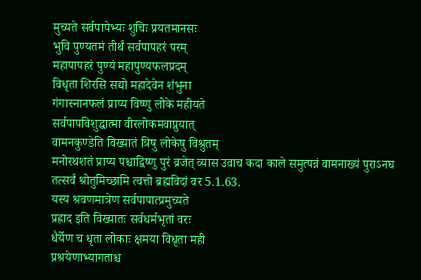मुच्यते सर्वपापेभ्यः शुचिः प्रयतमानसः
भुवि पुण्यतमं तीर्थं सर्वपापहरं परम्
महापापहरं पुण्यं महापुण्यफलप्रदम्
विधृता शिरसि सद्यो महादेवेन शंभुना
गंगास्नानफलं प्राप्य विष्णु लोके महीयते
सर्वपापविशुद्धात्मा वीरलोकमवाप्नुयात्
वामनकुण्डेति विख्यातं त्रिषु लोकेषु विश्रुतम्
मनोरथशतं प्राप्य पश्चाद्विष्णु पुरं व्रजेत् व्यास उवाच कदा काले समुत्पन्नं वामनाख्यं पुराऽनघ
तत्सर्वं श्रोतुमिच्छामि त्वत्तो ब्रह्मविदां वर 5.1.63.
यस्य श्रवणमात्रेण सर्वपापात्प्रमुच्यते
प्रह्राद इति विख्यातः सर्वधर्मभृतां वरः
धैर्येण च धृता लोकाः क्षमया विधृता मही
प्रश्रयेणाभ्यागताश्च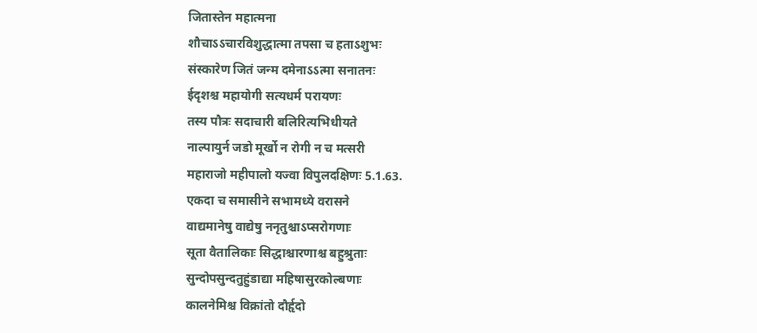जितास्तेन महात्मना
शौचाऽऽचारविशुद्धात्मा तपसा च हताऽशुभः
संस्कारेण जितं जन्म दमेनाऽऽत्मा सनातनः
ईदृशश्च महायोगी सत्यधर्म परायणः
तस्य पौत्रः सदाचारी बलिरित्यभिधीयते
नाल्पायुर्न जडो मूर्खो न रोगी न च मत्सरी
महाराजो महीपालो यज्वा विपुलदक्षिणः 5.1.63.
एकदा च समासीने सभामध्ये वरासने
वाद्यमानेषु वाद्येषु ननृतुश्चाऽप्सरोगणाः
सूता वैतालिकाः सिद्धाश्चारणाश्च बहुश्रुताः
सुन्दोपसुन्दतुहुंडाद्या महिषासुरकोल्बणाः
कालनेमिश्च विक्रांतो दौर्हृदो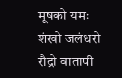मूषको यमः
शंखो जलंधरो रौद्रो वातापी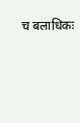च बलाधिकः